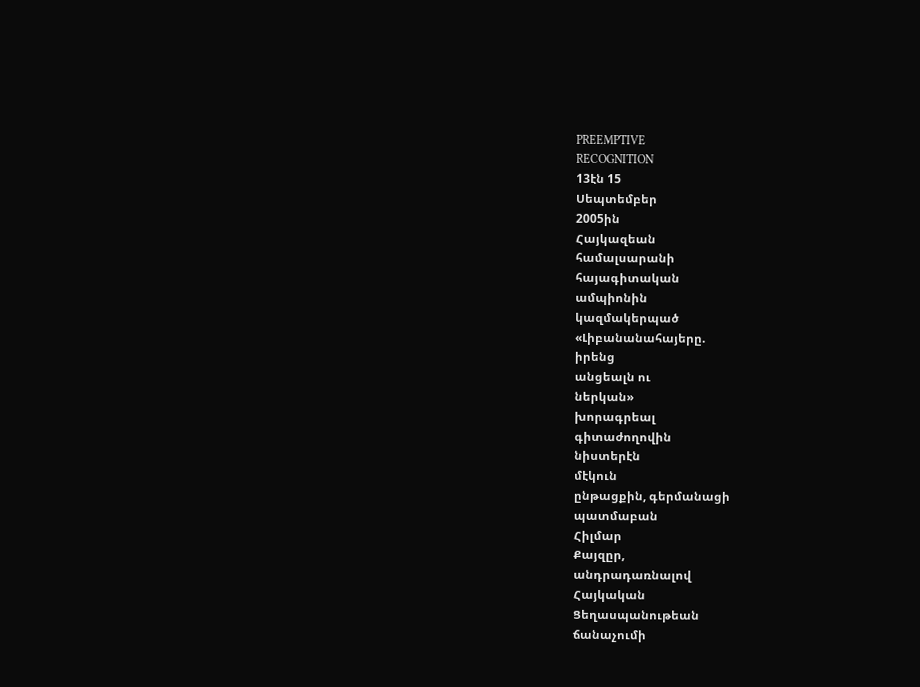PREEMPTIVE
RECOGNITION
13էն 15
Սեպտեմբեր
2005ին
Հայկազեան
համալսարանի
հայագիտական
ամպիոնին
կազմակերպած
«Լիբանանահայերը.
իրենց
անցեալն ու
ներկան»
խորագրեալ
գիտաժողովին
նիստերէն
մէկուն
ընթացքին, գերմանացի
պատմաբան
Հիլմար
Քայզըր,
անդրադառնալով
Հայկական
Ցեղասպանութեան
ճանաչումի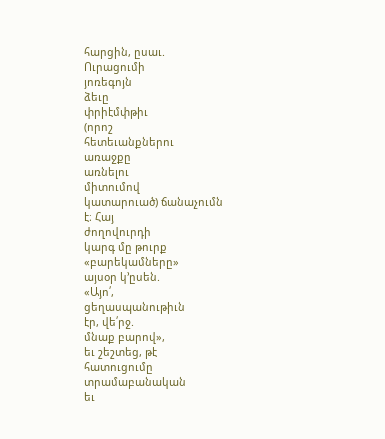հարցին, ըսաւ.
Ուրացումի
յոռեգոյն
ձեւը
փրիէմփթիւ
(որոշ
հետեւանքներու
առաջքը
առնելու
միտումով
կատարուած) ճանաչումն
է։ Հայ
ժողովուրդի
կարգ մը թուրք
«բարեկամները»
այսօր կ՚ըսեն.
«Այո՛,
ցեղասպանութիւն
էր, վե՛րջ.
մնաք բարով»,
եւ շեշտեց, թէ
հատուցումը
տրամաբանական
եւ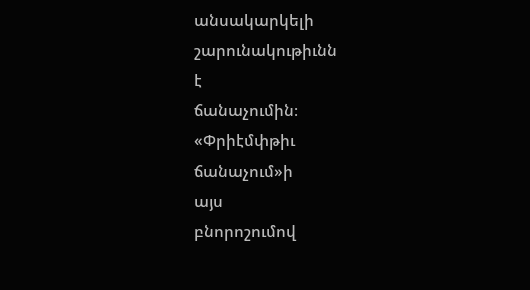անսակարկելի
շարունակութիւնն
է
ճանաչումին։
«Փրիէմփթիւ
ճանաչում»ի
այս
բնորոշումով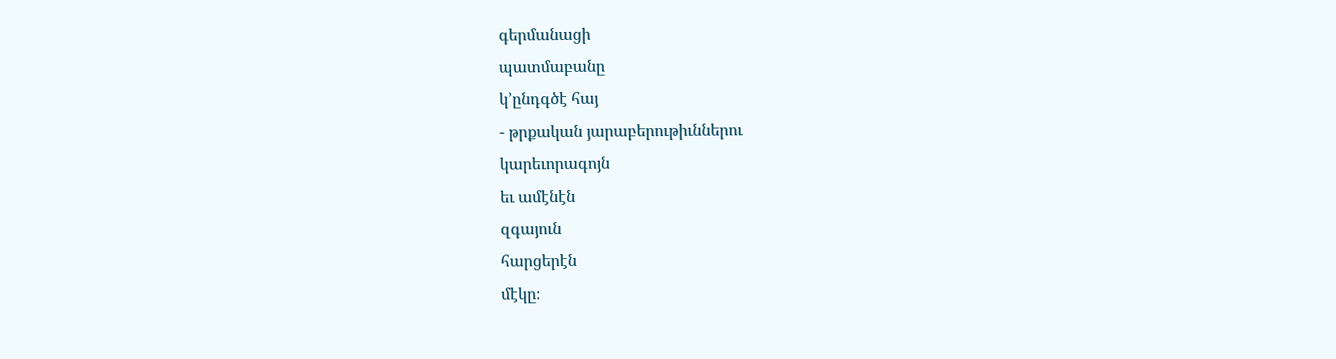գերմանացի
պատմաբանը
կ՚ընդգծէ հայ
- թրքական յարաբերութիւններու
կարեւորագոյն
եւ ամէնէն
զգայուն
հարցերէն
մէկը։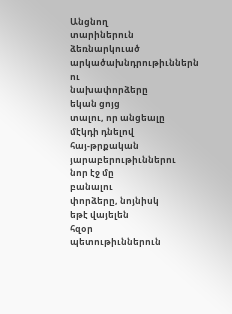Անցնող
տարիներուն
ձեռնարկուած
արկածախնդրութիւններն
ու
նախափորձերը
եկան ցոյց
տալու, որ անցեալը
մէկդի դնելով
հայ-թրքական
յարաբերութիւններու
նոր էջ մը
բանալու
փորձերը, նոյնիսկ
եթէ վայելեն
հզօր
պետութիւններուն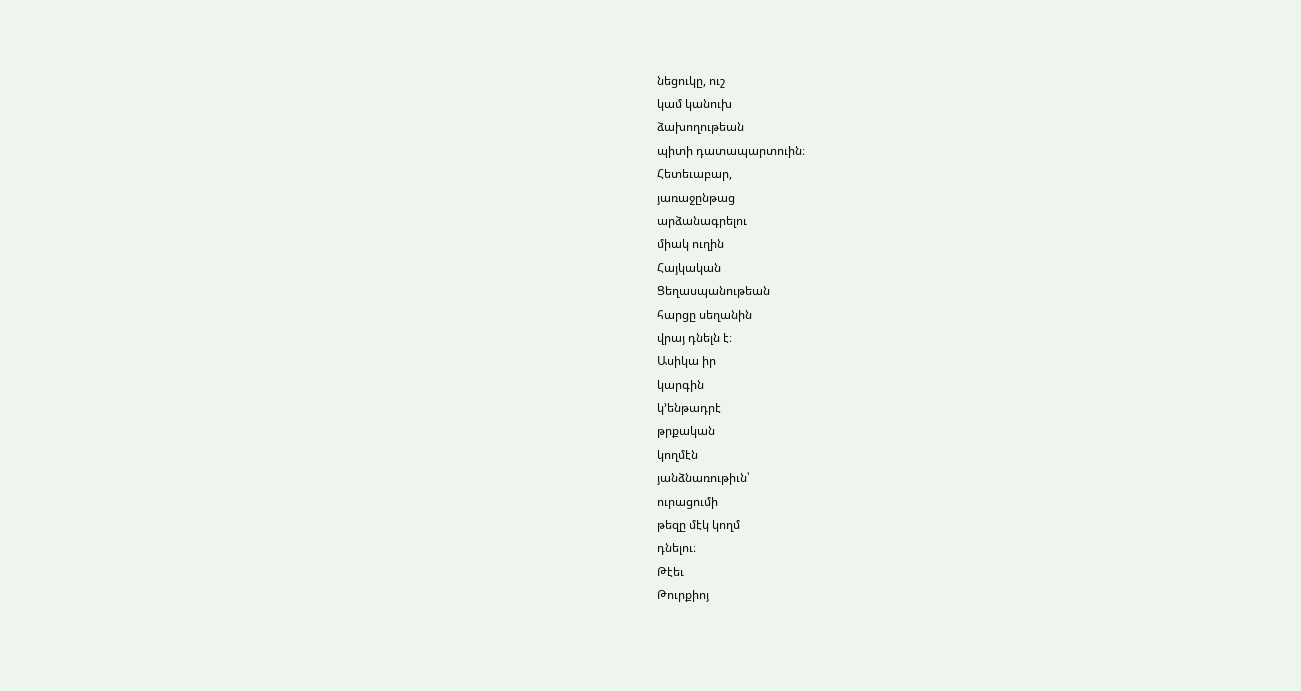նեցուկը, ուշ
կամ կանուխ
ձախողութեան
պիտի դատապարտուին։
Հետեւաբար,
յառաջընթաց
արձանագրելու
միակ ուղին
Հայկական
Ցեղասպանութեան
հարցը սեղանին
վրայ դնելն է։
Ասիկա իր
կարգին
կ՚ենթադրէ
թրքական
կողմէն
յանձնառութիւն՝
ուրացումի
թեզը մէկ կողմ
դնելու։
Թէեւ
Թուրքիոյ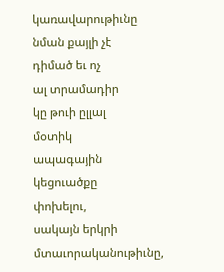կառավարութիւնը
նման քայլի չէ
դիմած եւ ոչ
ալ տրամադիր
կը թուի ըլլալ
մօտիկ
ապագային
կեցուածքը
փոխելու,
սակայն երկրի
մտաւորականութիւնը,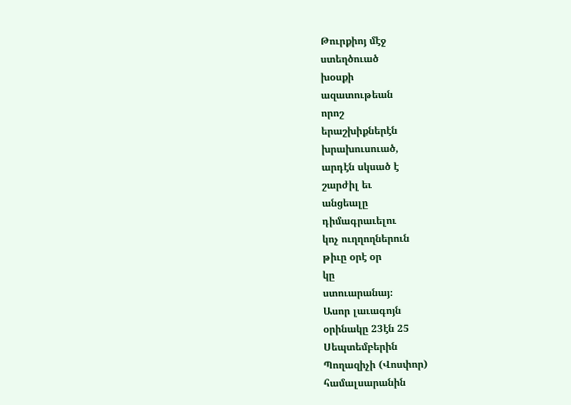Թուրքիոյ մէջ
ստեղծուած
խօսքի
ազատութեան
որոշ
երաշխիքներէն
խրախուսուած,
արդէն սկսած է
շարժիլ եւ
անցեալը
դիմագրաւելու
կոչ ուղղողներուն
թիւը օրէ օր
կը
ստուարանայ։
Ասոր լաւագոյն
օրինակը 23էն 25
Սեպտեմբերին
Պողազիչի (Վոսփոր)
համալսարանին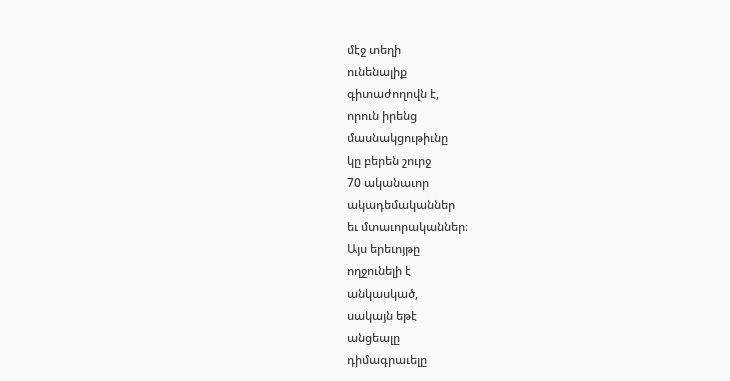մէջ տեղի
ունենալիք
գիտաժողովն է,
որուն իրենց
մասնակցութիւնը
կը բերեն շուրջ
70 ականաւոր
ակադեմականներ
եւ մտաւորականներ։
Այս երեւոյթը
ողջունելի է
անկասկած,
սակայն եթէ
անցեալը
դիմագրաւելը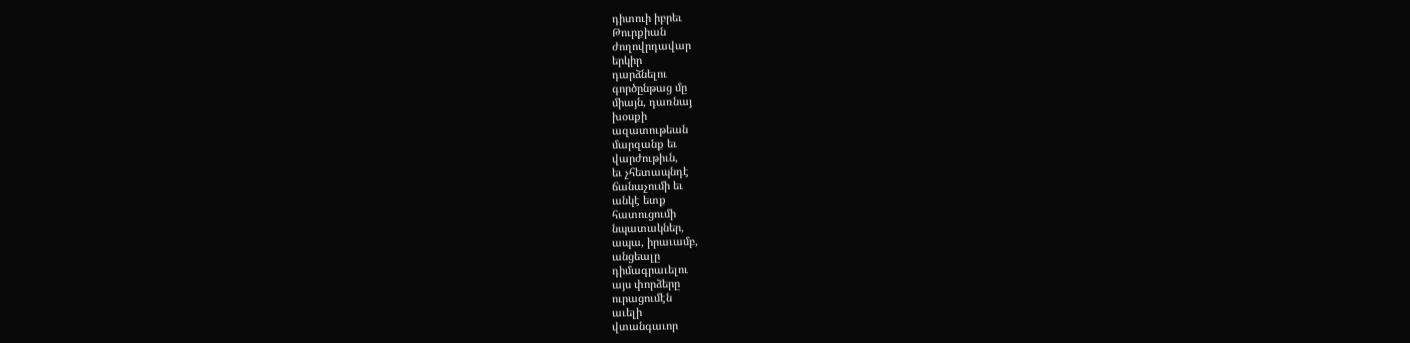դիտուի իբրեւ
Թուրքիան
ժողովրդավար
երկիր
դարձնելու
գործընթաց մը
միայն, դառնայ
խօսքի
ազատութեան
մարզանք եւ
վարժութիւն,
եւ չհետապնդէ
ճանաչումի եւ
անկէ ետք
հատուցումի
նպատակներ,
ապա, իրաւամբ,
անցեալը
դիմագրաւելու
այս փորձերը
ուրացումէն
աւելի
վտանգաւոր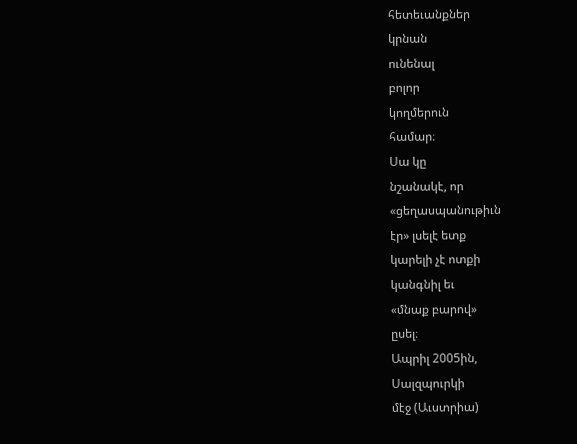հետեւանքներ
կրնան
ունենալ
բոլոր
կողմերուն
համար։
Սա կը
նշանակէ, որ
«ցեղասպանութիւն
էր» լսելէ ետք
կարելի չէ ոտքի
կանգնիլ եւ
«մնաք բարով»
ըսել։
Ապրիլ 2005ին,
Սալզպուրկի
մէջ (Աւստրիա)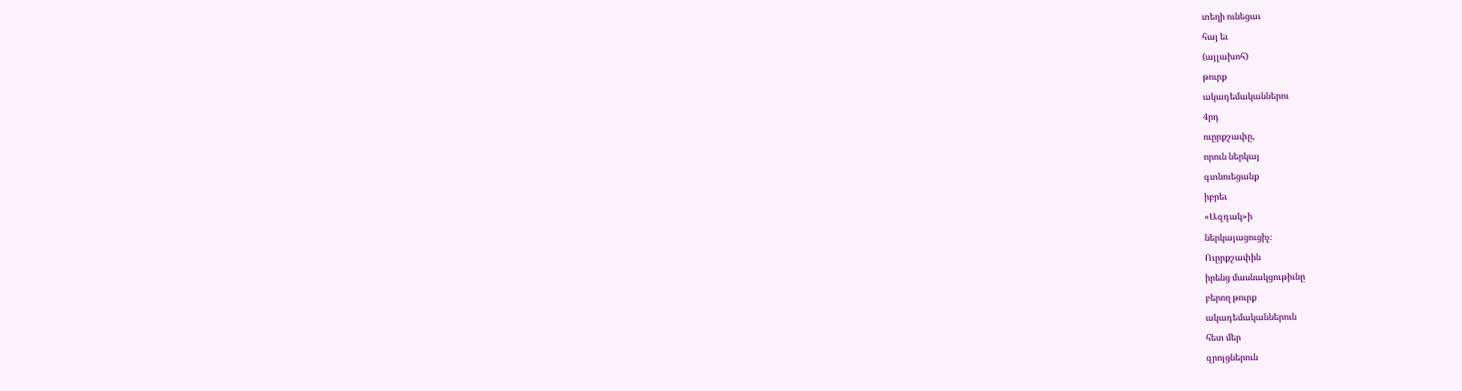տեղի ունեցաւ
հայ եւ
(այլախոհ)
թուրք
ակադեմականներու
4րդ
ուըրքշափը,
որուն ներկայ
գտնուեցանք
իբրեւ
«Ազդակ»ի
ներկայացուցիչ։
Ուըրքշափին
իրենց մասնակցութիւնը
բերող թուրք
ակադեմականներուն
հետ մեր
զրոյցներուն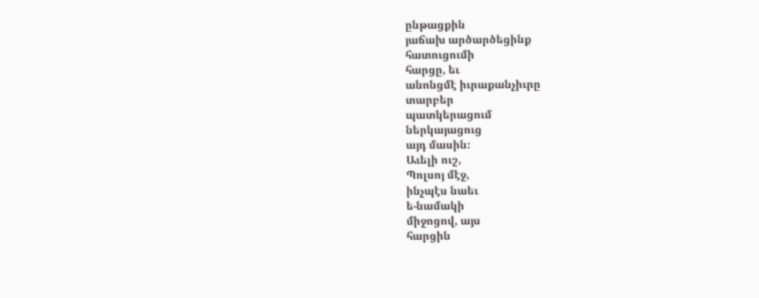ընթացքին
յաճախ արծարծեցինք
հատուցումի
հարցը, եւ
անոնցմէ իւրաքանչիւրը
տարբեր
պատկերացում
ներկայացուց
այդ մասին։
Աւելի ուշ,
Պոլսոյ մէջ,
ինչպէս նաեւ
ե-նամակի
միջոցով, այս
հարցին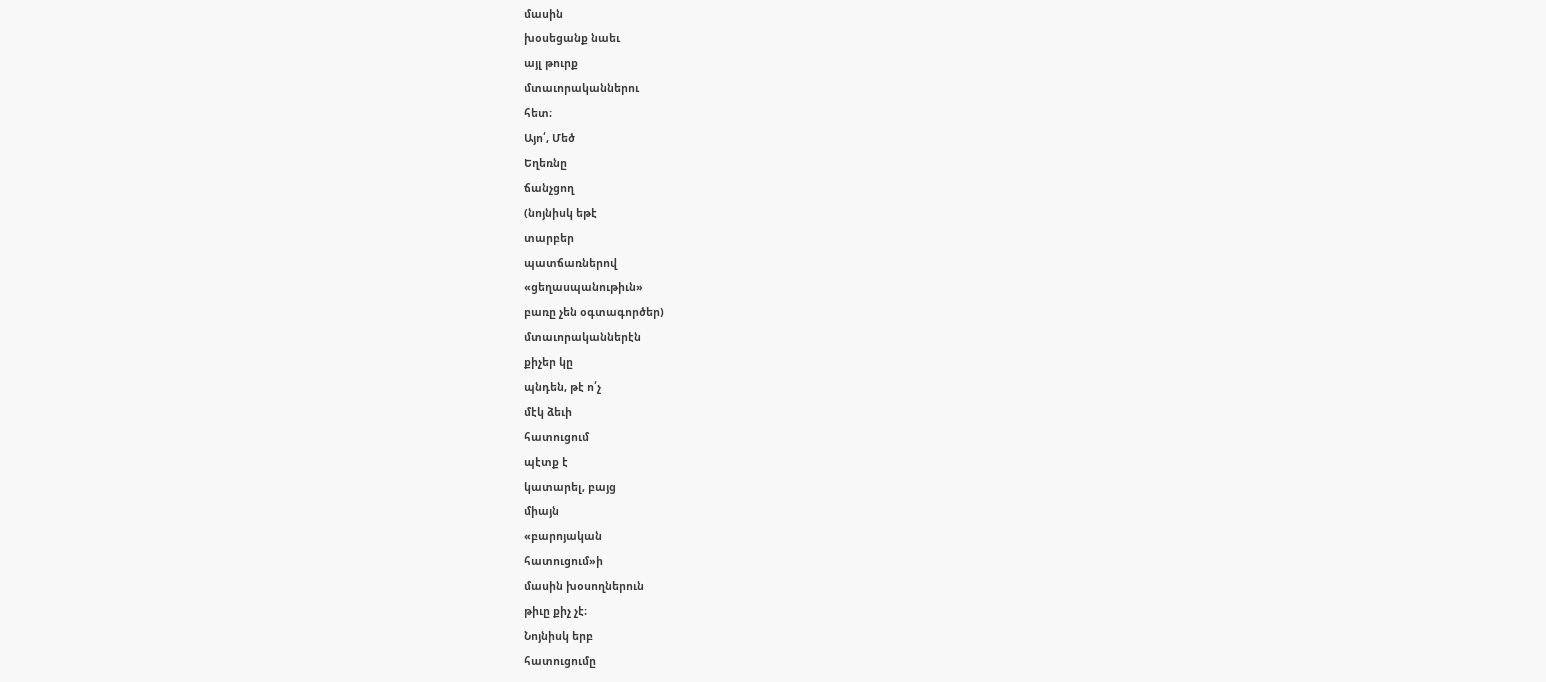մասին
խօսեցանք նաեւ
այլ թուրք
մտաւորականներու
հետ։
Այո՛, Մեծ
Եղեռնը
ճանչցող
(նոյնիսկ եթէ
տարբեր
պատճառներով
«ցեղասպանութիւն»
բառը չեն օգտագործեր)
մտաւորականներէն
քիչեր կը
պնդեն, թէ ո՛չ
մէկ ձեւի
հատուցում
պէտք է
կատարել, բայց
միայն
«բարոյական
հատուցում»ի
մասին խօսողներուն
թիւը քիչ չէ։
Նոյնիսկ երբ
հատուցումը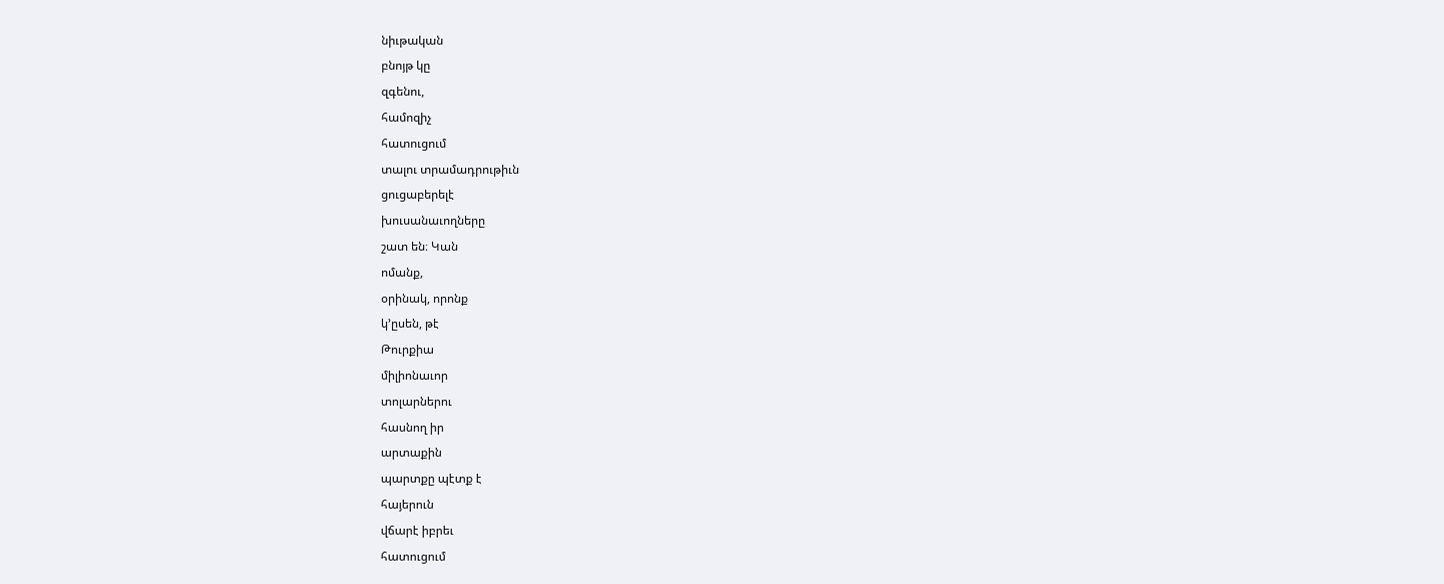նիւթական
բնոյթ կը
զգենու,
համոզիչ
հատուցում
տալու տրամադրութիւն
ցուցաբերելէ
խուսանաւողները
շատ են։ Կան
ոմանք,
օրինակ, որոնք
կ՚ըսեն, թէ
Թուրքիա
միլիոնաւոր
տոլարներու
հասնող իր
արտաքին
պարտքը պէտք է
հայերուն
վճարէ իբրեւ
հատուցում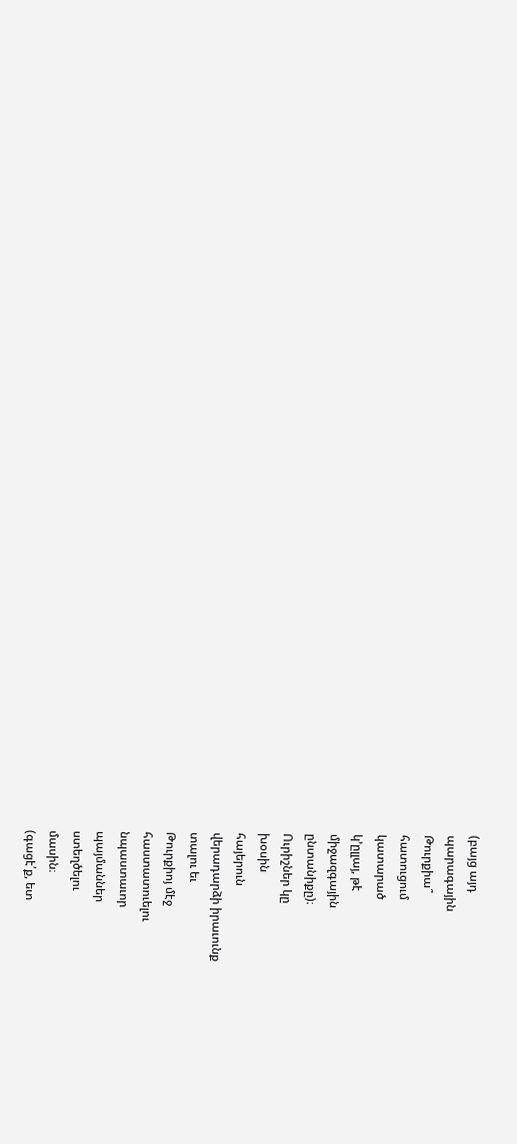(բայց այդ
պարագային
Թուրքիա՞
հատուցում
կատարած
կ՚ըլլայ, թէ
միջազգային
ընտանիքը)։
Ուրիշներ կը
խօսին
հայերուն
վերադարձի իրաւունք
տալու եւ
Թուրքիոյ մէջ
հաստատուելու
նպաստաւոր
պայմաններ
ստեղծելու
մասին։
(գացէ՛ք, ետ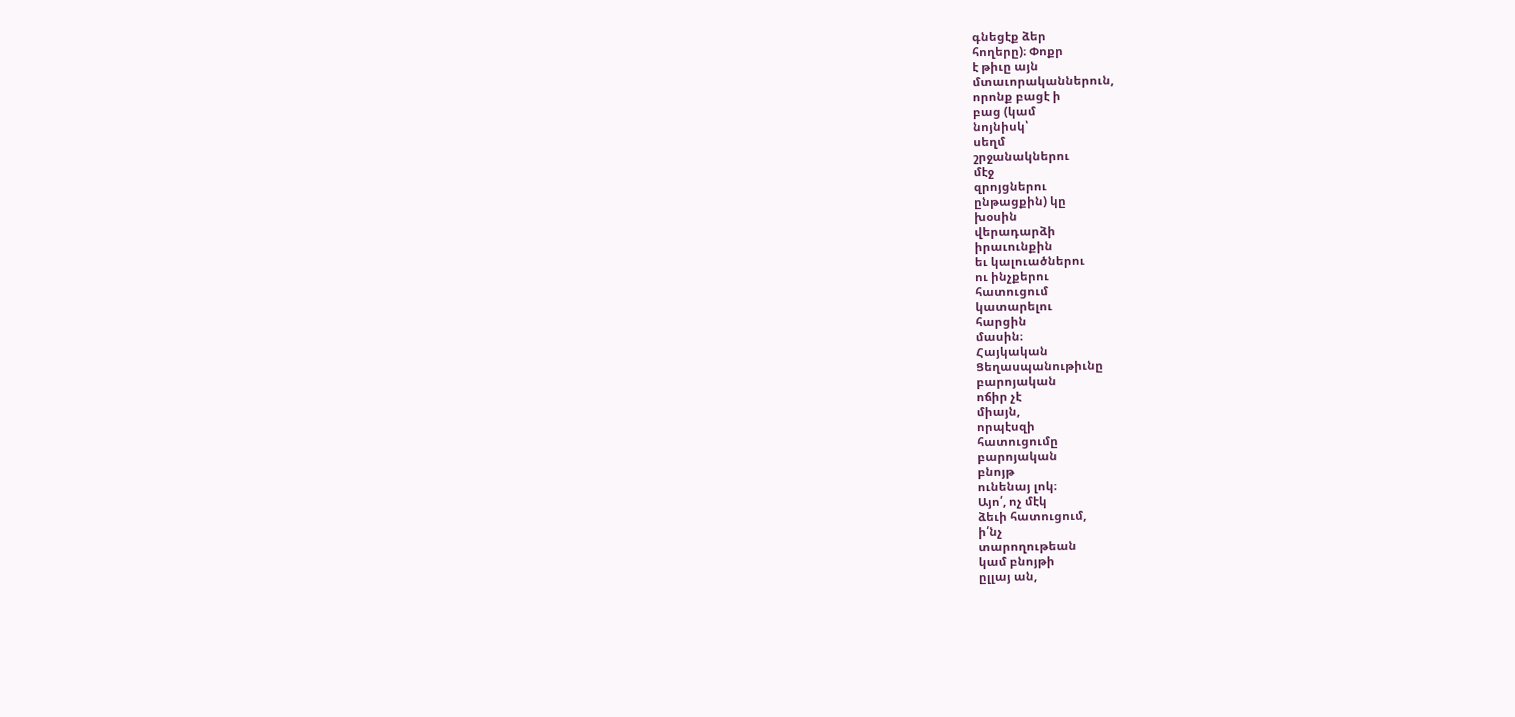գնեցէք ձեր
հողերը)։ Փոքր
է թիւը այն
մտաւորականներուն,
որոնք բացէ ի
բաց (կամ
նոյնիսկ՝
սեղմ
շրջանակներու
մէջ
զրոյցներու
ընթացքին) կը
խօսին
վերադարձի
իրաւունքին
եւ կալուածներու
ու ինչքերու
հատուցում
կատարելու
հարցին
մասին։
Հայկական
Ցեղասպանութիւնը
բարոյական
ոճիր չէ
միայն,
որպէսզի
հատուցումը
բարոյական
բնոյթ
ունենայ լոկ։
Այո՛, ոչ մէկ
ձեւի հատուցում,
ի՛նչ
տարողութեան
կամ բնոյթի
ըլլայ ան,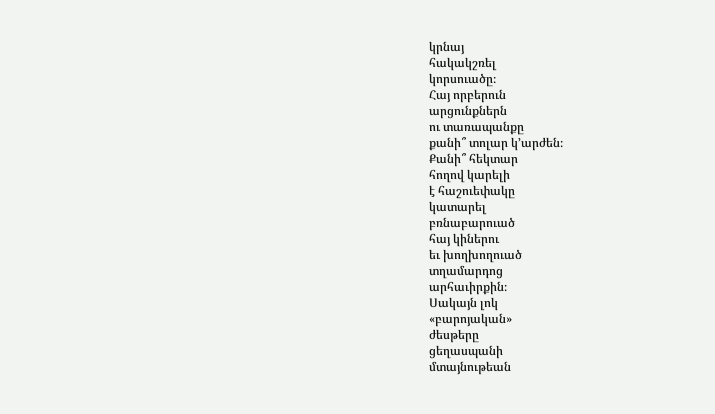կրնայ
հակակշռել
կորսուածը։
Հայ որբերուն
արցունքներն
ու տառապանքը
քանի՞ տոլար կ՚արժեն։
Քանի՞ հեկտար
հողով կարելի
է հաշուեփակը
կատարել
բռնաբարուած
հայ կիներու
եւ խողխողուած
տղամարդոց
արհաւիրքին։
Սակայն լոկ
«բարոյական»
ժեսթերը
ցեղասպանի
մտայնութեան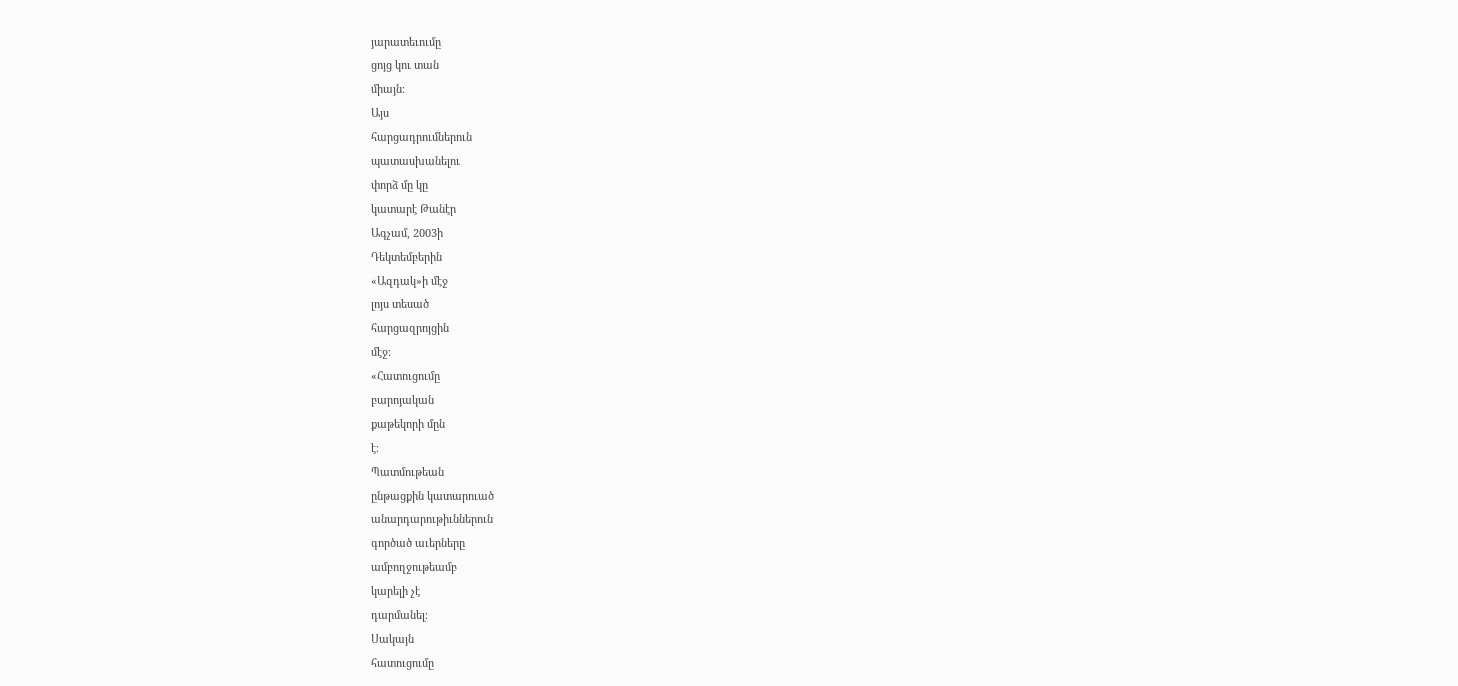յարատեւումը
ցոյց կու տան
միայն։
Այս
հարցադրումներուն
պատասխանելու
փորձ մը կը
կատարէ Թանէր
Ագչամ, 2003ի
Դեկտեմբերին
«Ազդակ»ի մէջ
լոյս տեսած
հարցազրոյցին
մէջ։
«Հատուցումը
բարոյական
քաթեկորի մըն
է։
Պատմութեան
ընթացքին կատարուած
անարդարութիւններուն
գործած աւերները
ամբողջութեամբ
կարելի չէ
դարմանել։
Սակայն
հատուցումը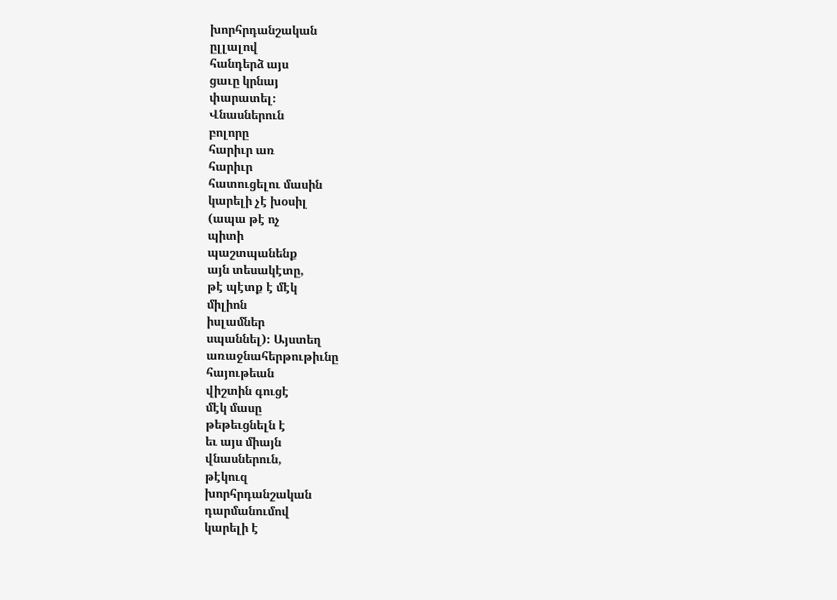խորհրդանշական
ըլլալով
հանդերձ այս
ցաւը կրնայ
փարատել։
Վնասներուն
բոլորը
հարիւր առ
հարիւր
հատուցելու մասին
կարելի չէ խօսիլ
(ապա թէ ոչ
պիտի
պաշտպանենք
այն տեսակէտը,
թէ պէտք է մէկ
միլիոն
իսլամներ
սպաննել)։ Այստեղ
առաջնահերթութիւնը
հայութեան
վիշտին գուցէ
մէկ մասը
թեթեւցնելն է
եւ այս միայն
վնասներուն,
թէկուզ
խորհրդանշական
դարմանումով
կարելի է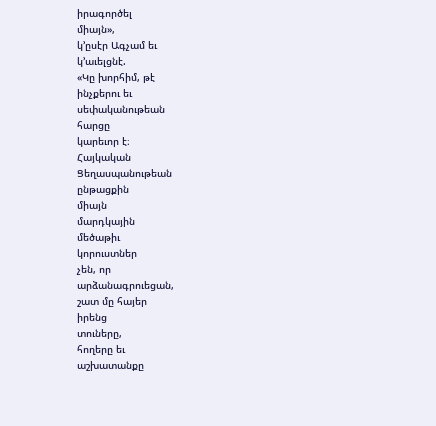իրագործել
միայն»,
կ՚ըսէր Ագչամ եւ
կ՚աւելցնէ.
«Կը խորհիմ, թէ
ինչքերու եւ
սեփականութեան
հարցը
կարեւոր է։
Հայկական
Ցեղասպանութեան
ընթացքին
միայն
մարդկային
մեծաթիւ
կորուստներ
չեն, որ
արձանագրուեցան,
շատ մը հայեր
իրենց
տուները,
հողերը եւ
աշխատանքը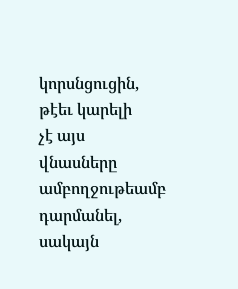կորսնցուցին,
թէեւ կարելի
չէ այս
վնասները ամբողջութեամբ
դարմանել,
սակայն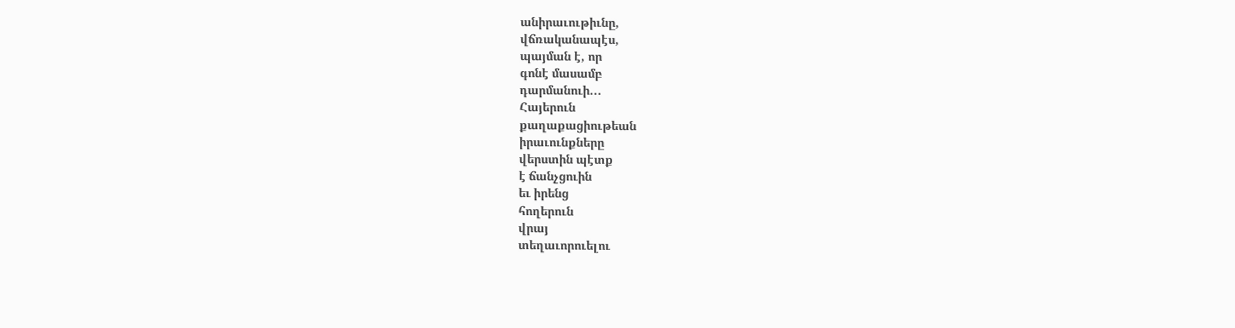անիրաւութիւնը,
վճռականապէս,
պայման է, որ
գոնէ մասամբ
դարմանուի...
Հայերուն
քաղաքացիութեան
իրաւունքները
վերստին պէտք
է ճանչցուին
եւ իրենց
հողերուն
վրայ
տեղաւորուելու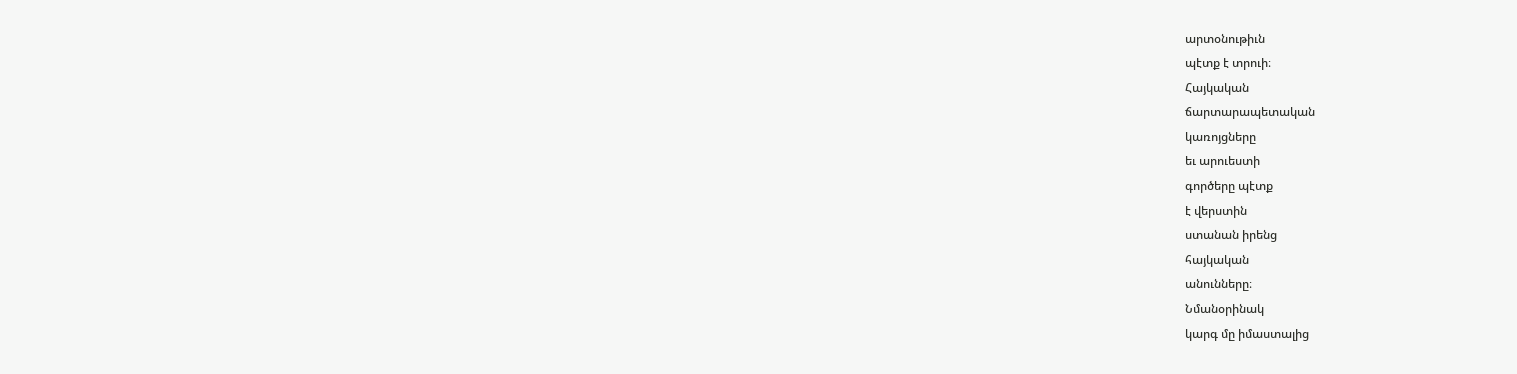արտօնութիւն
պէտք է տրուի։
Հայկական
ճարտարապետական
կառոյցները
եւ արուեստի
գործերը պէտք
է վերստին
ստանան իրենց
հայկական
անունները։
Նմանօրինակ
կարգ մը իմաստալից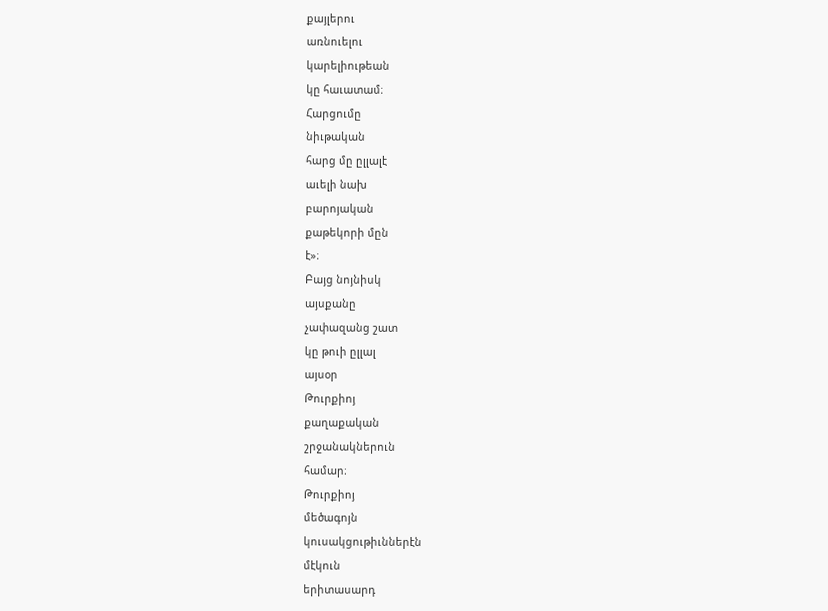քայլերու
առնուելու
կարելիութեան
կը հաւատամ։
Հարցումը
նիւթական
հարց մը ըլլալէ
աւելի նախ
բարոյական
քաթեկորի մըն
է»։
Բայց նոյնիսկ
այսքանը
չափազանց շատ
կը թուի ըլլալ
այսօր
Թուրքիոյ
քաղաքական
շրջանակներուն
համար։
Թուրքիոյ
մեծագոյն
կուսակցութիւններէն
մէկուն
երիտասարդ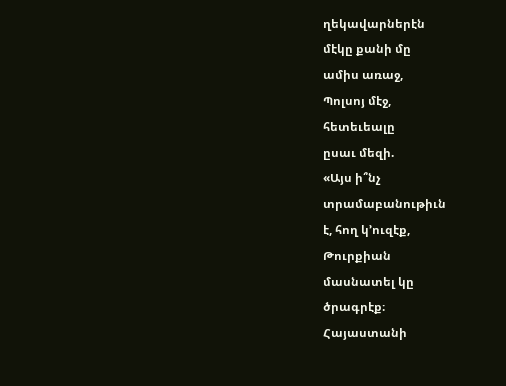ղեկավարներէն
մէկը քանի մը
ամիս առաջ,
Պոլսոյ մէջ,
հետեւեալը
ըսաւ մեզի.
«Այս ի՞նչ
տրամաբանութիւն
է, հող կ՚ուզէք,
Թուրքիան
մասնատել կը
ծրագրէք։
Հայաստանի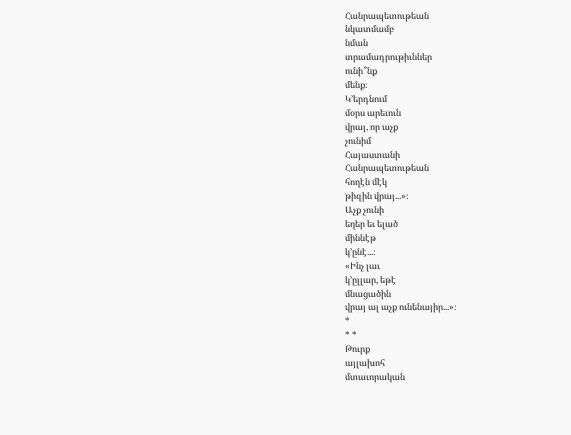Հանրապետութեան
նկատմամբ
նման
տրամադրութիւններ
ունի՞նք
մենք։
Կ՚երդնում
մօրս արեւուն
վրայ, որ աչք
չունիմ
Հայաստանի
Հանրապետութեան
հողէն մէկ
թիզին վրայ...»։
Աչք չունի
եղեր եւ ելած
միննէթ
կ՚ընէ...։
«Ինչ լաւ
կ՚ըլլար, եթէ
մնացածին
վրայ ալ աչք ունենայիր...»։
*
* *
Թուրք
այլախոհ
մտաւորական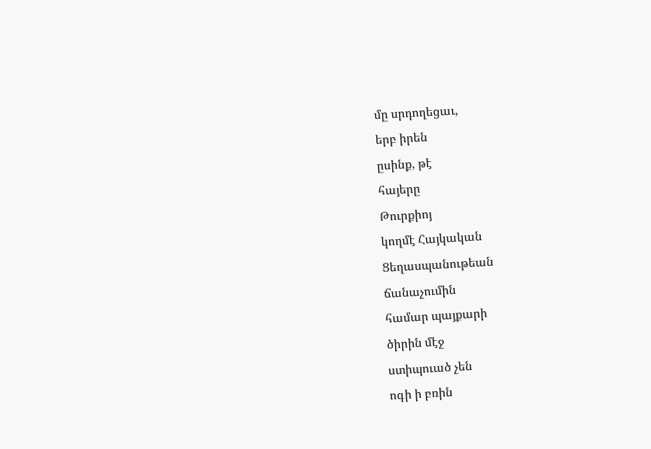մը սրդողեցաւ,
երբ իրեն
ըսինք, թէ
հայերը
Թուրքիոյ
կողմէ Հայկական
Ցեղասպանութեան
ճանաչումին
համար պայքարի
ծիրին մէջ
ստիպուած չեն
ոգի ի բռին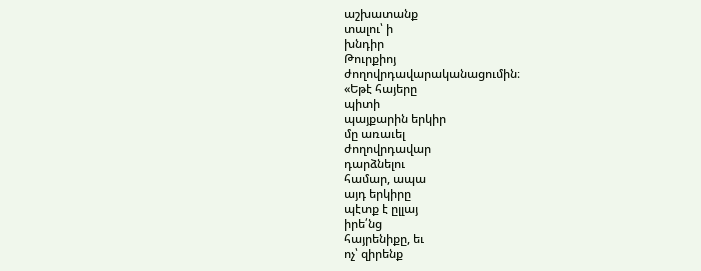աշխատանք
տալու՝ ի
խնդիր
Թուրքիոյ
ժողովրդավարականացումին։
«Եթէ հայերը
պիտի
պայքարին երկիր
մը առաւել
ժողովրդավար
դարձնելու
համար, ապա
այդ երկիրը
պէտք է ըլլայ
իրե՛նց
հայրենիքը, եւ
ոչ՝ զիրենք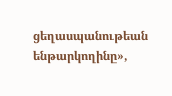ցեղասպանութեան
ենթարկողինը»,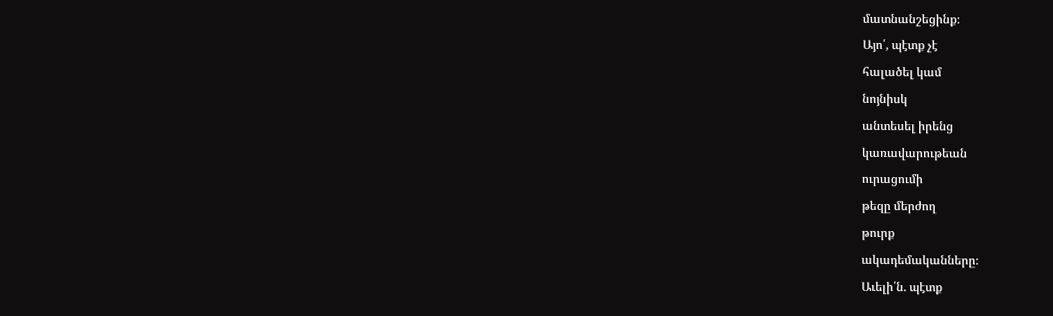մատնանշեցինք։
Այո՛, պէտք չէ
հալածել կամ
նոյնիսկ
անտեսել իրենց
կառավարութեան
ուրացումի
թեզը մերժող
թուրք
ակադեմականները։
Աւելի՛ն. պէտք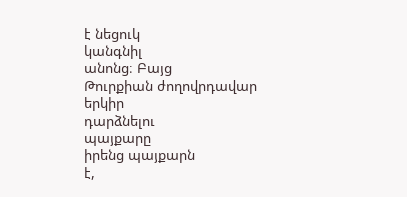է նեցուկ
կանգնիլ
անոնց։ Բայց
Թուրքիան ժողովրդավար
երկիր
դարձնելու
պայքարը
իրենց պայքարն
է,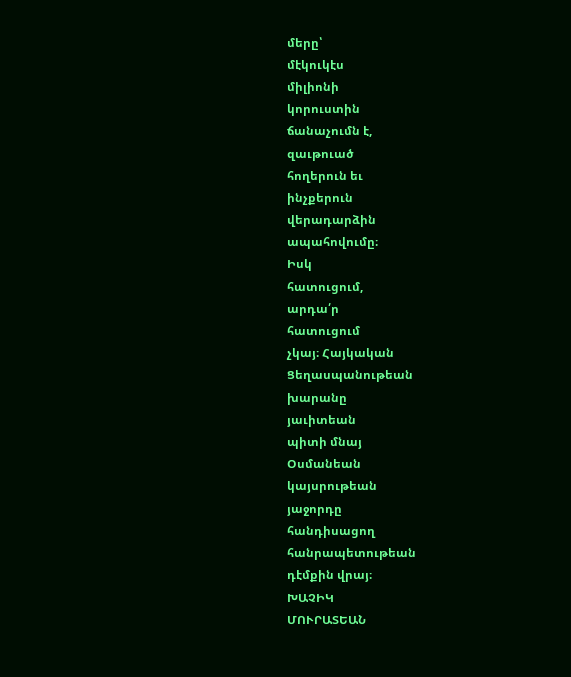մերը՝
մէկուկէս
միլիոնի
կորուստին
ճանաչումն է,
զաւթուած
հողերուն եւ
ինչքերուն
վերադարձին
ապահովումը։
Իսկ
հատուցում,
արդա՛ր
հատուցում
չկայ։ Հայկական
Ցեղասպանութեան
խարանը
յաւիտեան
պիտի մնայ
Օսմանեան
կայսրութեան
յաջորդը
հանդիսացող
հանրապետութեան
դէմքին վրայ։
ԽԱՉԻԿ
ՄՈՒՐԱՏԵԱՆ